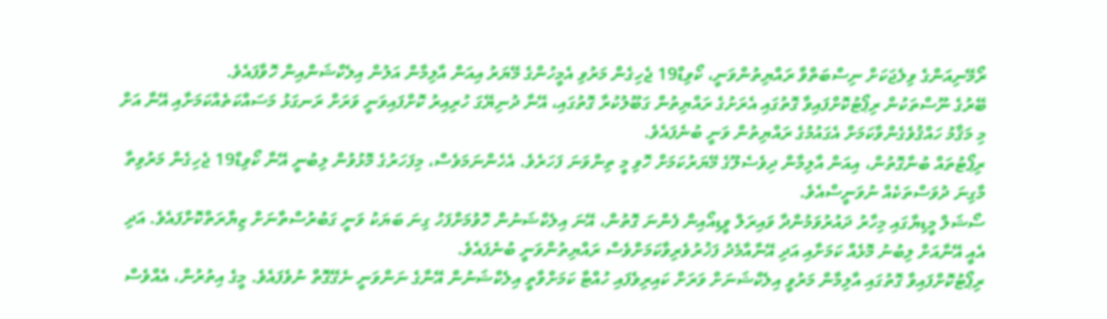ރޯމޭނިއަންގެ ވިލެޖަކަށް ނިސްބަތްވާ ރައްޔިތުންވަނީ، ކޯވިޑް19 ޖެހިގެން މަރުވި އެމީހުންގެ މޭޔަރު އިއަން އާލިމާން އަލުން އިލެކްޝަންއިން ހޮވާފައެވެ.
ބޭރުގެ ނޫސްތަކުން ރިޕޯޓުކޮށްފައިވާ ގޮތުގައި އެރަށުގެ ރައްޔިތުން ގަބޫލުކުރާ ގޮތުގައި، އޭނާ ދުނިޔޭގަ ހުރިއިރު ކޮށްފައިވަނީ ވަރަށް ރަނގަޅު މަސައްކަތެއްކަމަށާއި އޭނާ އަށް މި މަޤާމު ހައްޤުވެގެންވާކަމަށް އެގައުމުގެ ރައްޔިތުން ވަނީ ބުނެފައެވެ.
ރިޕޯޓުތައް ބުނާގޮތުން، އިއަން އާލިމާން ދިވެސެލޫގެ މޭޔަރުކަމަށް ހޮވި މީ ތިންވަނަ ފަހަރެވެ. އެހެންނަމަވެސް، މިފަހަރުގެ މޮޅުވުން ލިބުނީ އޭނާ ކޯވިޑް19 ޖެހިގެން މަރުވިތާ މާގިނަ ދުވަސްތަކެއް ނުވަނީސްއެވެ.
ސޯޝަލް މީޑިޔާގައި މިހާރު ދައުރުވަމުންދާ ވައިރަލް ވީޑިއޯއިން ފެންނަ ގޮތުން، އޭނަ އިލެކްޝަނުން ހޮވުމަށްފަހު ގިނަ ބަޔަކު ވަނީ ގަބުރުސްތާނަށް ޒިޔާރަތްކޮށްފައެވެ. އަދި އެއީ އޭނާއަށް ލިބުނު މޮޅެއް ކަމަށާއި އަދި އޭނާއާމެދު ފަޚުރުވެރިވާކަމަށްވެސް ރައްޔިތުންވަނީ ބުނެފައެވެ.
ރިޕޯޓުކޮށްފައިވާ ގޮތުގައި އާލިމާން މަރުވީ އިލެކްޝަނަށް ވަރަށް ކައިރިވެފައި ހުއްޓާ ކަމަށްވާތީ އިލެކްޝަނުން އޭނާގެ ނަންވަނީ ނެގޭގޮތް ނުވެފައެވެ. މީގެ އިތުރުން، އެއްވެސް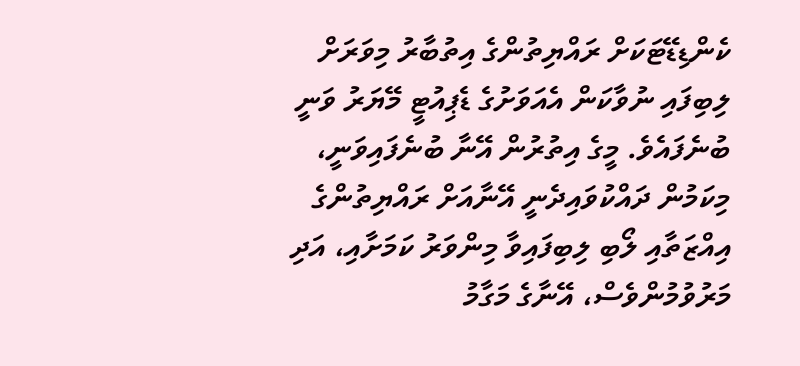ކެންޑިޑޭޓަކަށް ރައްޔިތުންގެ އިތުބާރު މިވަރަށް ލިބިފައި ނުވާކަން އެއަވަށުގެ ޑެޕިއުޓީ މޭޔަރު ވަނީ ބުނެފައެވެ. މީގެ އިތުރުން އޭނާ ބުނެފައިވަނީ، މިކަމުން ދައްކުވައިދެނީ އޭނާއަށް ރައްޔިތުންގެ އިއްޒަތާއި ލޯބި ލިބިފައިވާ މިންވަރު ކަމަށާއި، އަދި މަރުވުމުންވެސް، އޭނާގެ މަގާމު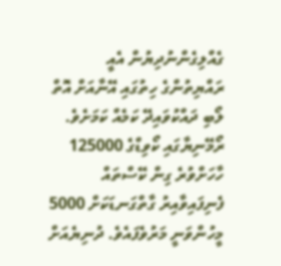ގެއްލިގެންނުދިޔުން އެއީ ރައްޔިތުންގެ ހިތުގައި އޭނާއަށް އޮތް ލޯބި ދައްކުވައިދޭ ކަމެއް ކަމަށެވެ.
ރޯމޭނިޔާގައި ކޯވިޑްގެ 125000 ހާހަށްވުރެ ގިން ކޭސްތައް ފެނިފައިވާއިރު ގާތްގަނޑަކަށް 5000 މީހުންވަނީ މަރުވެފައެވެ. ދުނިޔެއަށް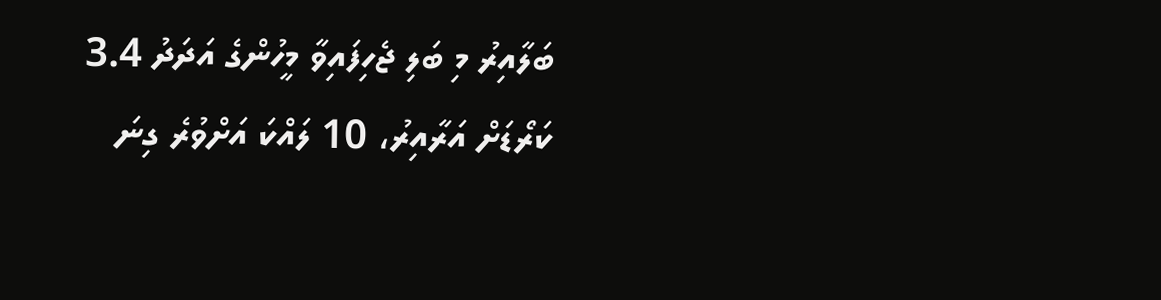ބަލާއިރު މި ބަލި ޖެހިފައިވާ މީހުންގެ އަދަދު 3.4 ކަރޯޑަށް އަރާއިރު، 10 ލައްކަ އަށްވުރެ ގިނަ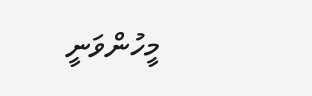މީހުންވަނީ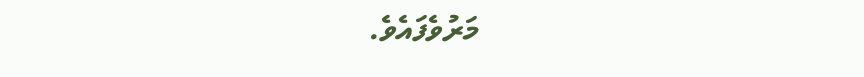މަރުވެފައެވެ.